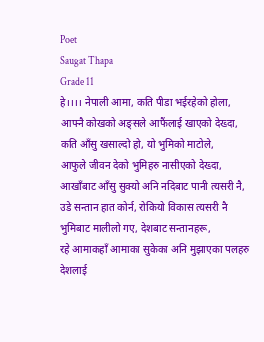Poet
Saugat Thapa
Grade 11
हे।।।। नेपाली आमा, कति पीडा भईरहेको होला,
आफ्नै कोखको अङ्सले आफैंलाई खाएको देख्दा,
कति आँसु खसाल्दो हो, यो भुमिको माटोले,
आफुले जीवन देको भुमिहरु नासीएको देख्दा,
आखाँबाट आँसु सुक्यो अनि नदिबाट पानी त्यसरी नै,
उडे सन्तान हात कोर्न, रोकियो विकास त्यसरी नै
भुमिबाट मालीलो गए, देशबाट सन्तानहरू,
रहे आमाकहाँ आमाका सुकेका अनि मुझाएका पलहरु
देशलाई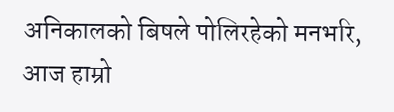अनिकालको बिषले पोलिरहेको मनभरि,
आज हाम्रो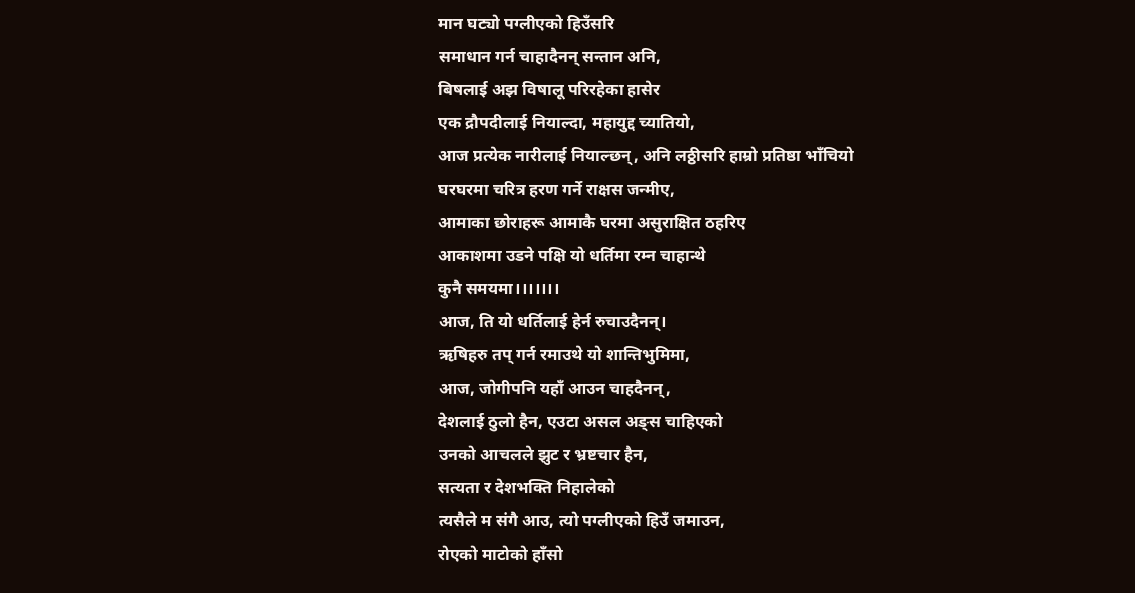मान घट्यो पग्लीएको हिउँसरि
समाधान गर्न चाहादैनन् सन्तान अनि,
बिषलाई अझ विषालू परिरहेका हासेर
एक द्रौपदीलाई नियाल्दा, महायुद्द च्यातियो,
आज प्रत्येक नारीलाई नियाल्छन्, अनि लठ्ठीसरि हाम्रो प्रतिष्ठा भाँचियो
घरघरमा चरित्र हरण गर्ने राक्षस जन्मीए,
आमाका छोराहरू आमाकै घरमा असुराक्षित ठहरिए
आकाशमा उडने पक्षि यो धर्तिमा रम्न चाहान्थे
कुनै समयमा।।।।।।।
आज, ति यो धर्तिलाई हेर्न रुचाउदैनन्।
ऋषिहरु तप् गर्न रमाउथे यो शान्तिभुमिमा,
आज, जोगीपनि यहाँ आउन चाहदैनन्,
देशलाई ठुलो हैन, एउटा असल अङ्स चाहिएको
उनको आचलले झुट र भ्रष्टचार हैन,
सत्यता र देशभक्ति निहालेको
त्यसैले म संगै आउ, त्यो पग्लीएको हिउँ जमाउन,
रोएको माटोको हाँसो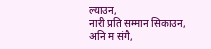ल्याउन,
नारी प्रति सम्मान सिकाउन,
अनि म संगै,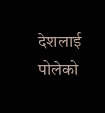देशलाई पोलेको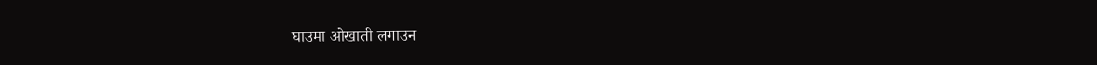घाउमा ओखाती लगाउन